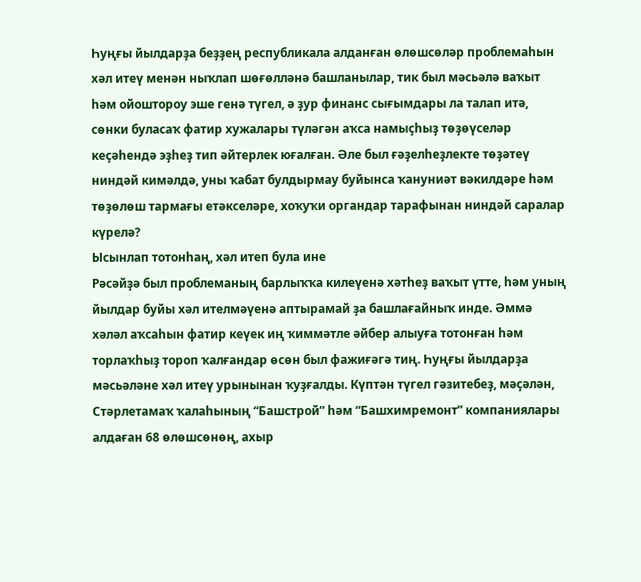Һуңғы йылдарҙа беҙҙең республикала алданған өлөшсөләр проблемаһын хәл итеү менән ныҡлап шөғөлләнә башланылар, тик был мәсьәлә ваҡыт һәм ойоштороу эше генә түгел, ә ҙур финанс сығымдары ла талап итә, сөнки буласаҡ фатир хужалары түләгән аҡса намыҫһыҙ төҙөүселәр кеҫәһендә эҙһеҙ тип әйтерлек юғалған. Әле был ғәҙелһеҙлекте төҙәтеү ниндәй кимәлдә, уны ҡабат булдырмау буйынса ҡануниәт вәкилдәре һәм төҙөлөш тармағы етәкселәре, хоҡуҡи органдар тарафынан ниндәй саралар күрелә?
Ысынлап тотонһаң, хәл итеп була ине
Рәсәйҙә был проблеманың барлыҡҡа килеүенә хәтһеҙ ваҡыт үтте, һәм уның йылдар буйы хәл ителмәүенә аптырамай ҙа башлағайныҡ инде. Әммә хәләл аҡсаһын фатир кеүек иң ҡиммәтле әйбер алыуға тотонған һәм торлаҡһыҙ тороп ҡалғандар өсөн был фажиғәгә тиң. Һуңғы йылдарҙа мәсьәләне хәл итеү урынынан ҡуҙғалды. Күптән түгел гәзитебеҙ, мәҫәлән, Стәрлетамаҡ ҡалаһының “Башстрой” һәм “Башхимремонт” компаниялары алдаған 68 өлөшсөнөң, ахыр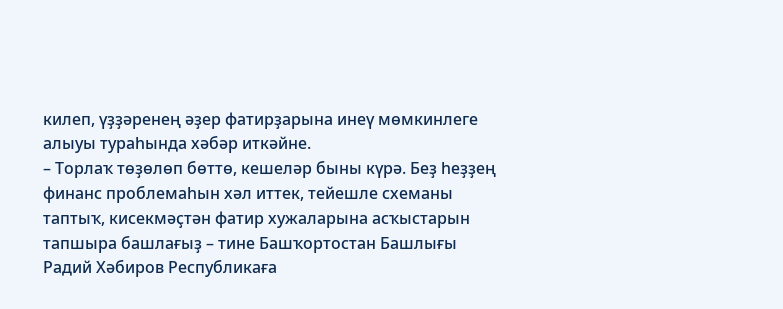килеп, үҙҙәренең әҙер фатирҙарына инеү мөмкинлеге алыуы тураһында хәбәр иткәйне.
– Торлаҡ төҙөлөп бөттө, кешеләр быны күрә. Беҙ һеҙҙең финанс проблемаһын хәл иттек, тейешле схеманы таптыҡ, кисекмәҫтән фатир хужаларына асҡыстарын тапшыра башлағыҙ – тине Башҡортостан Башлығы Радий Хәбиров Республикаға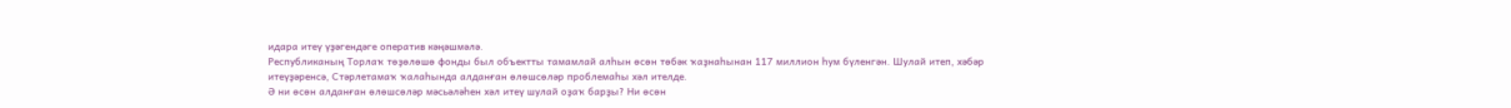идара итеү үҙәгендәге оператив кәңәшмәлә.
Республиканың Торлаҡ төҙөлөшө фонды был объектты тамамлай алһын өсөн төбәк ҡаҙнаһынан 117 миллион һум бүленгән. Шулай итеп, хәбәр итеүҙәренсә, Стәрлетамаҡ ҡалаһында алданған өлөшсөләр проблемаһы хәл ителде.
Ә ни өсөн алданған өлөшсөләр мәсьәләһен хәл итеү шулай оҙаҡ барҙы? Ни өсөн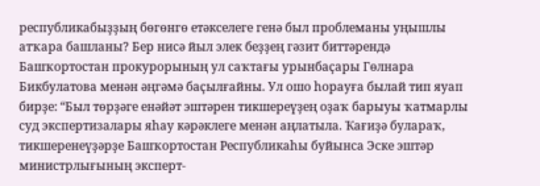республикабыҙҙың бөгөнгө етәкселеге генә был проблеманы уңышлы атҡара башланы? Бер нисә йыл элек беҙҙең гәзит биттәрендә Башҡортостан прокурорының ул саҡтағы урынбаҫары Гөлнара Бикбулатова менән әңгәмә баҫылғайны. Ул ошо һорауға былай тип яуап бирҙе: “Был төрҙәге енәйәт эштәрен тикшереүҙең оҙаҡ барыуы ҡатмарлы суд экспертизалары яһау кәрәклеге менән аңлатыла. Ҡағиҙә булараҡ, тикшеренеүҙәрҙе Башҡортостан Республикаһы буйынса Эске эштәр министрлығының эксперт-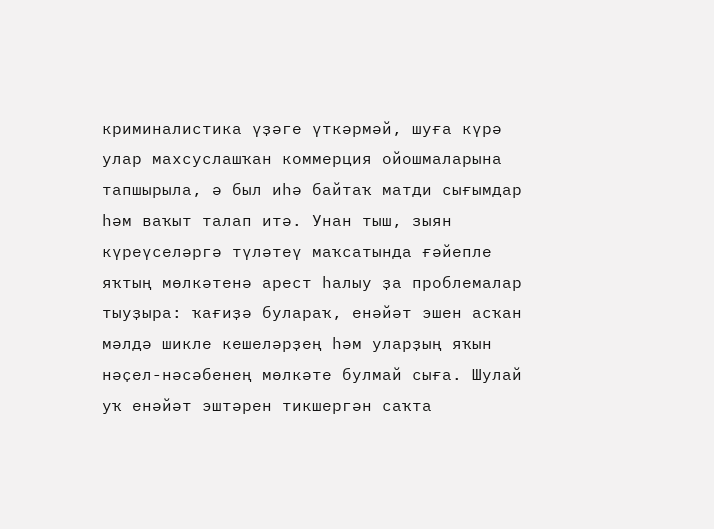криминалистика үҙәге үткәрмәй, шуға күрә улар махсуслашҡан коммерция ойошмаларына тапшырыла, ә был иһә байтаҡ матди сығымдар һәм ваҡыт талап итә. Унан тыш, зыян күреүселәргә түләтеү маҡсатында ғәйепле яҡтың мөлкәтенә арест һалыу ҙа проблемалар тыуҙыра: ҡағиҙә булараҡ, енәйәт эшен асҡан мәлдә шикле кешеләрҙең һәм уларҙың яҡын нәҫел-нәсәбенең мөлкәте булмай сыға. Шулай уҡ енәйәт эштәрен тикшергән саҡта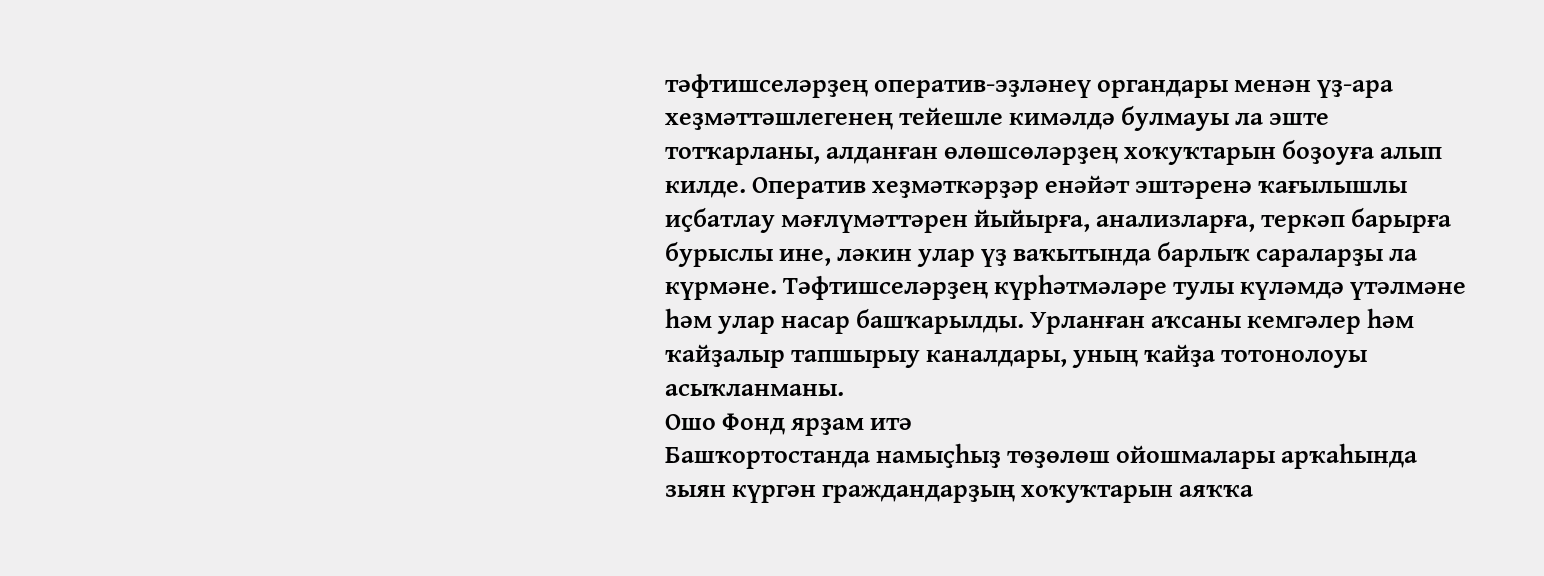тәфтишселәрҙең оператив-эҙләнеү органдары менән үҙ-ара хеҙмәттәшлегенең тейешле кимәлдә булмауы ла эште тотҡарланы, алданған өлөшсөләрҙең хоҡуҡтарын боҙоуға алып килде. Оператив хеҙмәткәрҙәр енәйәт эштәренә ҡағылышлы иҫбатлау мәғлүмәттәрен йыйырға, анализларға, теркәп барырға бурыслы ине, ләкин улар үҙ ваҡытында барлыҡ сараларҙы ла күрмәне. Тәфтишселәрҙең күрһәтмәләре тулы күләмдә үтәлмәне һәм улар насар башҡарылды. Урланған аҡсаны кемгәлер һәм ҡайҙалыр тапшырыу каналдары, уның ҡайҙа тотонолоуы асыҡланманы.
Ошо Фонд ярҙам итә
Башҡортостанда намыҫһыҙ төҙөлөш ойошмалары арҡаһында зыян күргән граждандарҙың хоҡуҡтарын аяҡҡа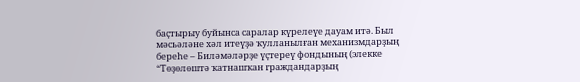баҫтырыу буйынса саралар күрелеүе дауам итә. Был мәсьәләне хәл итеүҙә ҡулланылған механизмдарҙың береһе – Биләмәләрҙе үҫтереү фондының (элекке “Төҙөлөштә ҡатнашҡан граждандарҙың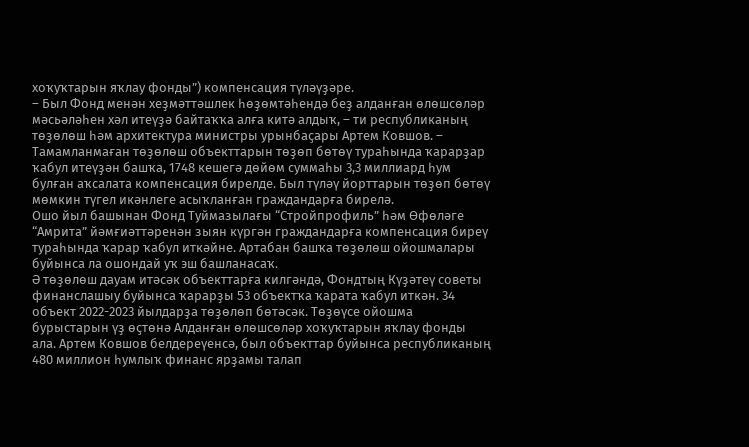хоҡуҡтарын яҡлау фонды”) компенсация түләүҙәре.
– Был Фонд менән хеҙмәттәшлек һөҙөмтәһендә беҙ алданған өлөшсөләр мәсьәләһен хәл итеүҙә байтаҡҡа алға китә алдыҡ, – ти республиканың төҙөлөш һәм архитектура министры урынбаҫары Артем Ковшов. – Тамамланмаған төҙөлөш объекттарын төҙөп бөтөү тураһында ҡарарҙар ҡабул итеүҙән башҡа, 1748 кешегә дөйөм суммаһы 3,3 миллиард һум булған аҡсалата компенсация бирелде. Был түләү йорттарын төҙөп бөтөү мөмкин түгел икәнлеге асыҡланған граждандарға бирелә.
Ошо йыл башынан Фонд Туймазылағы “Стройпрофиль” һәм Өфөләге “Амрита” йәмғиәттәренән зыян күргән граждандарға компенсация биреү тураһында ҡарар ҡабул иткәйне. Артабан башҡа төҙөлөш ойошмалары буйынса ла ошондай уҡ эш башланасаҡ.
Ә төҙөлөш дауам итәсәк объекттарға килгәндә, Фондтың Күҙәтеү советы финанслашыу буйынса ҡарарҙы 53 объектҡа ҡарата ҡабул иткән. 34 объект 2022-2023 йылдарҙа төҙөлөп бөтәсәк. Төҙөүсе ойошма бурыстарын үҙ өҫтөнә Алданған өлөшсөләр хоҡуҡтарын яҡлау фонды ала. Артем Ковшов белдереүенсә, был объекттар буйынса республиканың 480 миллион һумлыҡ финанс ярҙамы талап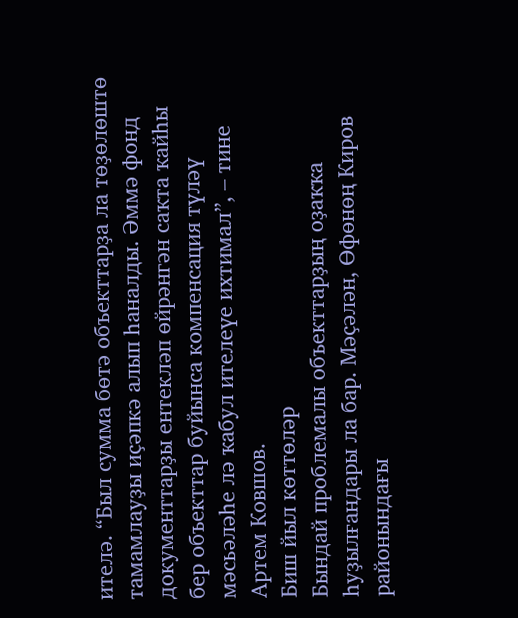ителә. “Был сумма бөтә объекттарҙа ла төҙөлөштө тамамлауҙы иҫәпкә алып һаналды. Әммә фонд документтарҙы ентекләп өйрәнгән саҡта ҡайһы бер объекттар буйынса компенсация түләү мәсьәләһе лә ҡабул ителеүе ихтимал”, – тине Артем Ковшов.
Биш йыл көттөләр
Бындай проблемалы объекттарҙың оҙаҡҡа һуҙылғандары ла бар. Мәҫәлән, Өфөнөң Киров районындағы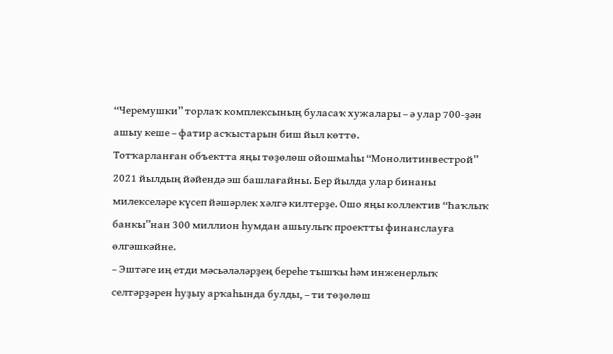“Черемушки” торлаҡ комплексының буласаҡ хужалары – ә улар 700-ҙән ашыу кеше – фатир асҡыстарын биш йыл көттө.
Тотҡарланған объектта яңы төҙөлөш ойошмаһы “Монолитинвестрой” 2021 йылдың йәйендә эш башлағайны. Бер йылда улар бинаны милекселәре күсеп йәшәрлек хәлгә килтерҙе. Ошо яңы коллектив “Һаҡлыҡ банкы”нан 300 миллион һумдан ашыулыҡ проектты финанслауға өлгәшкәйне.
– Эштәге иң етди мәсьәләләрҙең береһе тышҡы һәм инженерлыҡ селтәрҙәрен һуҙыу арҡаһында булды, – ти төҙөлөш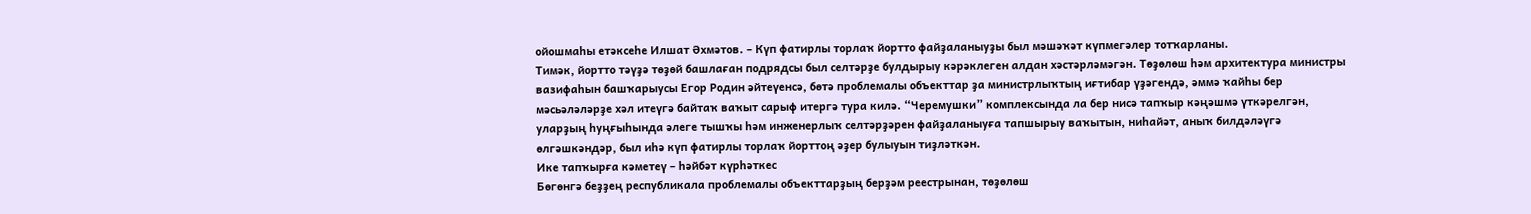ойошмаһы етәксеһе Илшат Әхмәтов. – Күп фатирлы торлаҡ йортто файҙаланыуҙы был мәшәҡәт күпмегәлер тотҡарланы.
Тимәк, йортто тәүҙә төҙөй башлаған подрядсы был селтәрҙе булдырыу кәрәклеген алдан хәстәрләмәгән. Төҙөлөш һәм архитектура министры вазифаһын башҡарыусы Егор Родин әйтеүенсә, бөтә проблемалы объекттар ҙа министрлыҡтың иғтибар үҙәгендә, әммә ҡайһы бер мәсьәләләрҙе хәл итеүгә байтаҡ ваҡыт сарыф итергә тура килә. “Черемушки” комплексында ла бер нисә тапҡыр кәңәшмә үткәрелгән, уларҙың һуңғыһында әлеге тышҡы һәм инженерлыҡ селтәрҙәрен файҙаланыуға тапшырыу ваҡытын, ниһайәт, аныҡ билдәләүгә өлгәшкәндәр, был иһә күп фатирлы торлаҡ йорттоң әҙер булыуын тиҙләткән.
Ике тапҡырға кәметеү – һәйбәт күрһәткес
Бөгөнгә беҙҙең республикала проблемалы объекттарҙың берҙәм реестрынан, төҙөлөш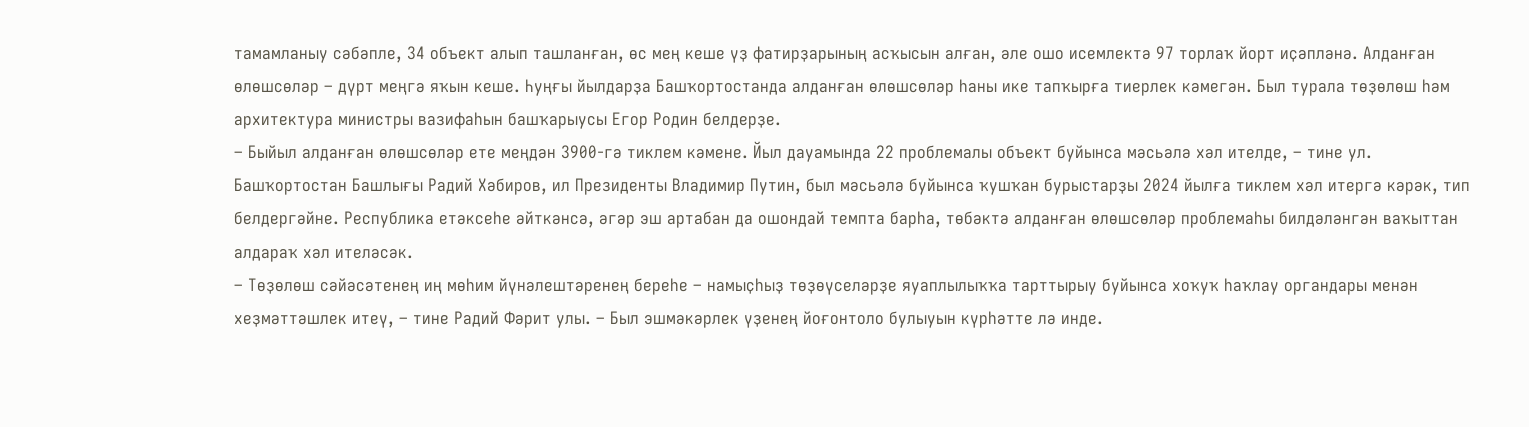тамамланыу сәбәпле, 34 объект алып ташланған, өс мең кеше үҙ фатирҙарының асҡысын алған, әле ошо исемлектә 97 торлаҡ йорт иҫәпләнә. Алданған өлөшсөләр – дүрт меңгә яҡын кеше. Һуңғы йылдарҙа Башҡортостанда алданған өлөшсөләр һаны ике тапҡырға тиерлек кәмегән. Был турала төҙөлөш һәм архитектура министры вазифаһын башҡарыусы Егор Родин белдерҙе.
– Быйыл алданған өлөшсөләр ете меңдән 3900-гә тиклем кәмене. Йыл дауамында 22 проблемалы объект буйынса мәсьәлә хәл ителде, – тине ул.
Башҡортостан Башлығы Радий Хәбиров, ил Президенты Владимир Путин, был мәсьәлә буйынса ҡушҡан бурыстарҙы 2024 йылға тиклем хәл итергә кәрәк, тип белдергәйне. Республика етәксеһе әйткәнсә, әгәр эш артабан да ошондай темпта барһа, төбәктә алданған өлөшсөләр проблемаһы билдәләнгән ваҡыттан алдараҡ хәл ителәсәк.
– Төҙөлөш сәйәсәтенең иң мөһим йүнәлештәренең береһе – намыҫһыҙ төҙөүселәрҙе яуаплылыҡҡа тарттырыу буйынса хоҡуҡ һаҡлау органдары менән хеҙмәттәшлек итеү, – тине Радий Фәрит улы. – Был эшмәкәрлек үҙенең йоғонтоло булыуын күрһәтте лә инде.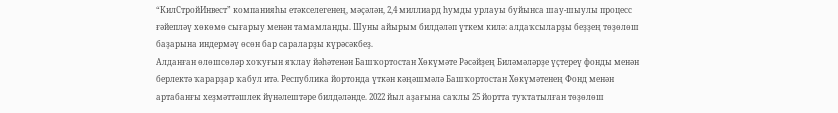“КилСтройИнвест” компанияһы етәкселегенең, мәҫәлән, 2,4 миллиард һумды урлауы буйынса шау-шыулы процесс ғәйепләү хөкөмө сығарыу менән тамамланды. Шуны айырым билдәләп үткем килә: алдаҡсыларҙы беҙҙең төҙөлөш баҙарына индермәү өсөн бар сараларҙы күрәсәкбеҙ.
Алданған өлөшсөләр хоҡуғын яҡлау йәһәтенән Башҡортостан Хөкүмәте Рәсәйҙең Биләмәләрҙе үҫтереү фонды менән берлектә ҡарарҙар ҡабул итә. Республика йортонда үткән кәңәшмәлә Башҡортостан Хөкүмәтенең Фонд менән артабанғы хеҙмәттәшлек йүнәлештәре билдәләнде. 2022 йыл аҙағына саҡлы 25 йортта туҡтатылған төҙөлөш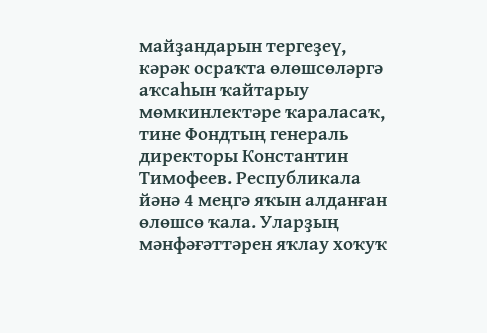майҙандарын тергеҙеү, кәрәк осраҡта өлөшсөләргә аҡсаһын ҡайтарыу мөмкинлектәре ҡараласаҡ, тине Фондтың генераль директоры Константин Тимофеев. Республикала йәнә 4 меңгә яҡын алданған өлөшсө ҡала. Уларҙың мәнфәғәттәрен яҡлау хоҡуҡ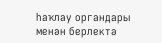һаҡлау органдары менән берлектә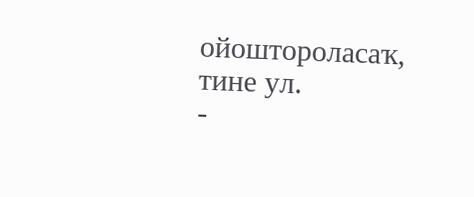ойоштороласаҡ, тине ул.
-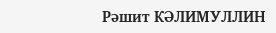Рәшит КӘЛИМУЛЛИН